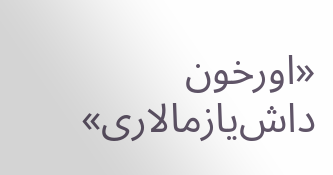«اورخون داش‌یازمالاری»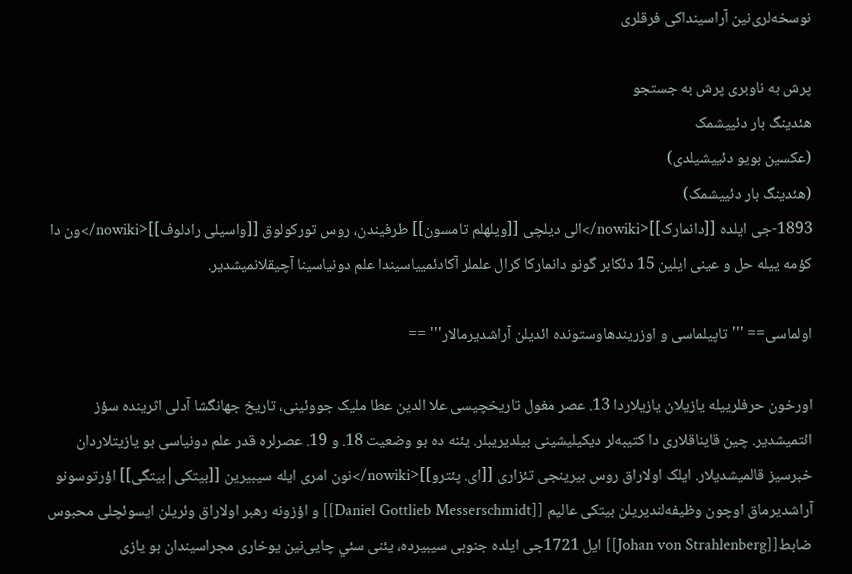نوسخه‌لری‌نین آراسینداکی فرقلری

پرش به ناوبری پرش به جستجو
هئدینگ بار دئییشمک
(عکسین بویو دئییشیلدی)
(هئدینگ بار دئییشمک)
1893-جی ایلده [[دانمارک]]<nowiki/>الی دیلچی [[ویلهلم تامسون]] طرفیندن، روس تورکولوق [[واسیلی رادلوف]]<nowiki/>ون دا کؤمه يیله حل و عینی ایلین 15 دئکابر گونو دانمارکا کرال علملر آکادئمیياسیندا علم دونياسینا آچیقلانمیشدیر.

اولماسی== '''تاپیلماسی و اوزریندهاوستونده ائدیلن آراشدیرمالار''' ==

اورخون حرفلریيله يازیلان يازیلاردا 13. عصر مغول تاریخچیسی علا الدین عطا ملیک جووئينی، تاریخ جهانگشا آدلی اثرینده سؤز ائتمیشدیر. چین قايناقلاری دا کتیبه‌لر دیکیلیشینی بیلدیریبلر. يئنه ده بو وضعیت 18. و 19. عصرلره قدر علم دونياسی‌ بو یازیتلاردان خبرسیز قالمیشدیلار. ایلک اولاراق روس بیرینجی تئزاری [[ای. پئترو]]<nowiki/>نون امری ایله سیبیرین [[بیتکی|بیتگی]] اؤرتوسونو آراشدیرماق اوچون وظیفه‌‌لندیریلن بیتکی عالیم [[Daniel Gottlieb Messerschmidt]] و اؤزونه رهبر اولاراق وئریلن ایسوئچلی محبوس ضابط[[Johan von Strahlenberg]] ایل 1721جی ایلده جنوبی سیبیرده، يئنی سئي چايی‌نین يوخاری مجراسیندان بو يازی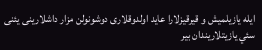ایله يازیلمیش و قیرقیزلارا عاید اولدوقلاری دوشونولن مزار داشلارینی يئنی سئي يازیتلاریندان بیر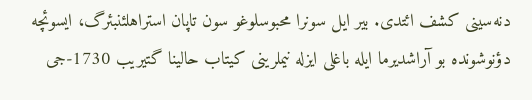دنه‌سینی کشف ائتدی. بیر ایل سونرا محبوسلوغو سون تاپان استراهلئنبئرگ، ایسوئچه دؤنوشونده بو آراشدیرما ایله باغلی ایزله نیملرینی کیتاب حالینا گتیریب 1730-جی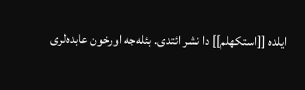ایلده [[استکهلم]] دا نشر ائتدی. بئله‌جه اورخون عابده‌لری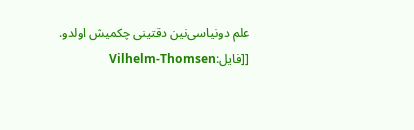علم دونياسی‌نین دقتینی چکمیش اولدو.
[[فایل:Vilhelm-Thomsen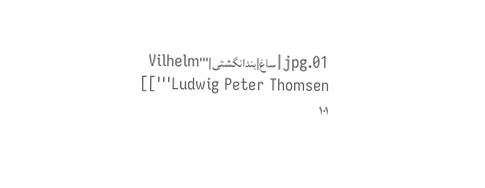01.jpg|ساغ|بندانگشتی|'''Vilhelm Ludwig Peter Thomsen''']]
۱۰۱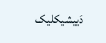دَییشیکلیک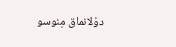دوْلانماق مِنوسو